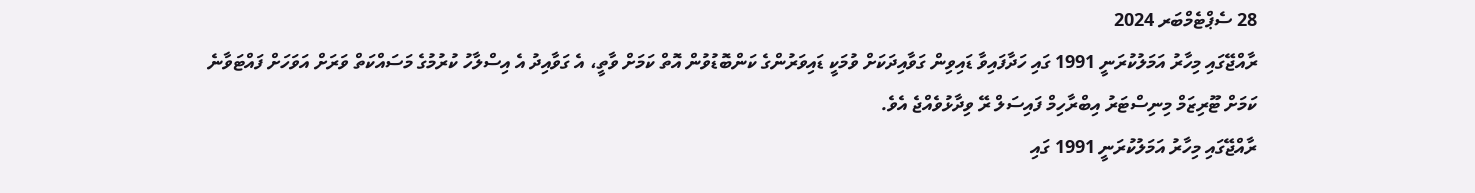28 ސެޕްޓެމްބަރ 2024
ރާއްޖޭގައި މިހާރު އަމަލުކުރަނީ 1991 ގައި ހަދާފައިވާ ޑައިވިން ގަވާއިދަކަށް ވުމަކީ ޑައިވަރުންގެ ކަންބޮޑުވުން އޮތް ކަމަށް ވާތީ، އެ ގަވާއިދު އެ އިސްލާހު ކުރުމުގެ މަސައްކަތް ވަރަށް އަވަހަށް ފައްޓަވާނެ ކަމަށް ޓޫރިޒަމް މިނިސްޓަރު އިބްރާހިމް ފައިސަލް ރޭ ވިދާޅުވެއްޖެ އެވެ.
ރާއްޖޭގައި މިހާރު އަމަލުކުރަނީ 1991 ގައި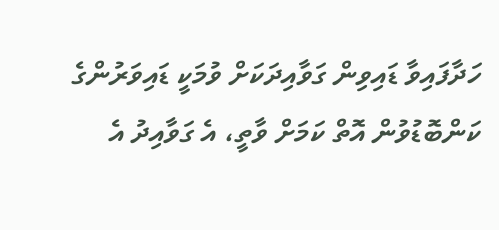ހަދާފައިވާ ޑައިވިން ގަވާއިދަކަށް ވުމަކީ ޑައިވަރުންގެ ކަންބޮޑުވުން އޮތް ކަމަށް ވާތީ، އެ ގަވާއިދު އެ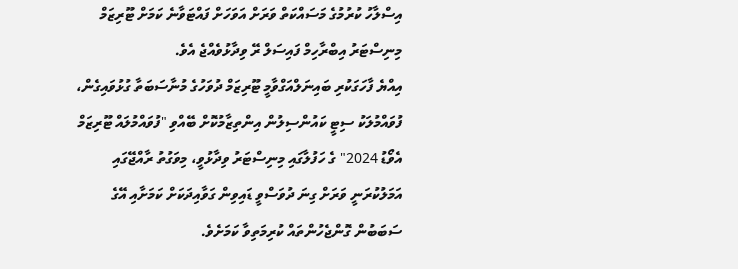އިސްލާހު ކުރުމުގެ މަސައްކަތް ވަރަށް އަވަހަށް ފައްޓަވާނެ ކަމަށް ޓޫރިޒަމް މިނިސްޓަރު އިބްރާހިމް ފައިސަލް ރޭ ވިދާޅުވެއްޖެ އެވެ.
އިއްޔެ ފާހަގަކުރި ބައިނަލްއަގްވާމީ ޓޫރިޒަމް ދުވަހުގެ މުނާސަބަތާ ގުޅުވައިގެން، ފުވައްމުލަކު ސިޓީ ކައުންސިލުން އިންތިޒާމުކޮށް ބޭއްވި "ފުވައްމުލައް ޓޫރިޒަމް އެވޯޑު 2024" ގެ ހަފުލާގައި މިނިސްޓަރު ވިދާޅުވީ، މިވަގުތު ރާއްޖޭގައި އަމަލުކުރަނީ ވަރަށް ގިނަ ދުވަސްވީ ޑައިވިން ގަވާއިދަކަށް ކަމަށާއި އޭގެ ސަބަބުން ގޮންޖެހުންތައް ކުރިމަތިވާ ކަމަށެވެ.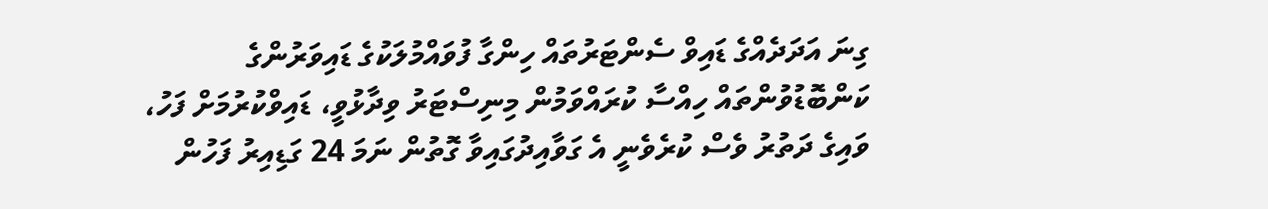ގިނަ އަދަދެއްގެ ޑައިވް ސެންޓަރުތައް ހިންގާ ފުވައްމުލަކުގެ ޑައިވަރުންގެ ކަންބޮޑުވުންތައް ހިއްސާ ކުރައްވަމުން މިނިސްޓަރު ވިދާޅުވީ، ޑައިވްކުރުމަށް ފަހު، ވައިގެ ދަތުރު ވެސް ކުރެވެނީ އެ ގަވާއިދުގައިވާ ގޮތުން ނަމަ 24 ގަޑިއިރު ފަހުން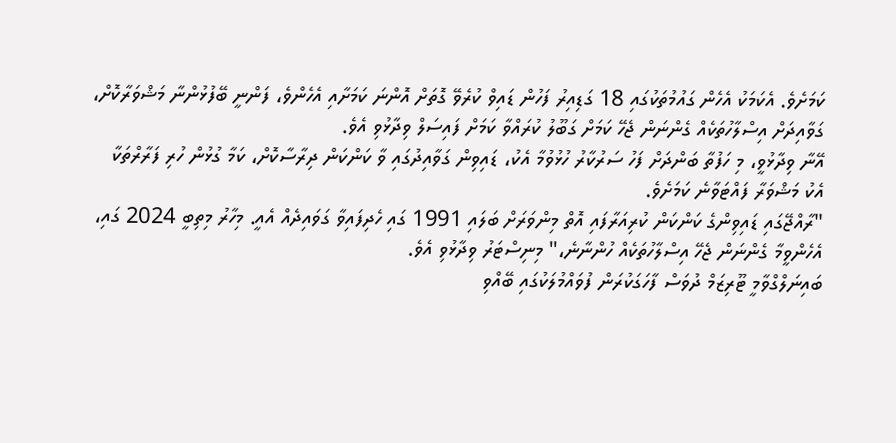ކަމަށެވެ. އެކަމަކު އެހެން ގައުމުތަކުގައި 18 ގަޑިއިރު ފަހުން ޑައިވް ކުރެވޭ ގޮތަށް އޮންނަ ކަމަށާއި އެހެންވެ، ފަންނީ ބޭފުޅުންނާ މަޝްވަރާކޮށް، ގަވާއިދަށް އިސްލާހުތަކެއް ގެންނަން ޖެހޭ ކަމަށް ގަބޫލު ކުރައްވާ ކަމަށް ފައިސަލް ވިދާޅުވި އެވެ.
އޭނާ ވިދާޅުވީ، މި ހަފުތާ ބަންދަށް ފަހު ސަރުކާރު ހުޅުވުމާ އެކު، ޑައިވިން ގަވާއިދުގައި ވާ ކަންކަން ދިރާސާކޮށް، ކަމާ ގުޅުން ހުރި ފަރާރްތަކާ އެކު މަޝްވަރާ ފައްޓަވާނެ ކަމަށެވެ.
"ރާއްޖޭގައި ޑައިވިންގެ ކަންކަން ކުރިއަރާފައި އޮތް މިންވަރަށް ބަލައި 1991 ގައި ހެދިފައިވާ ގަވައިދެއް އެއީ. މިހާރު މިތިބީ 2024 ގައި، އެހެންވީމާ ގެންނަން ޖެހޭ އިސްލާހުތަކެއް ހުންނާނެ،" މިނިސްޓަރު ވިދާޅުވި އެވެ.
ބައިނަލްގްވާމީ ޓޫރިޒަމް ދުވަސް ފާހަގަކުރަން ފުވައްމުލަކުގައި ބޭއްވި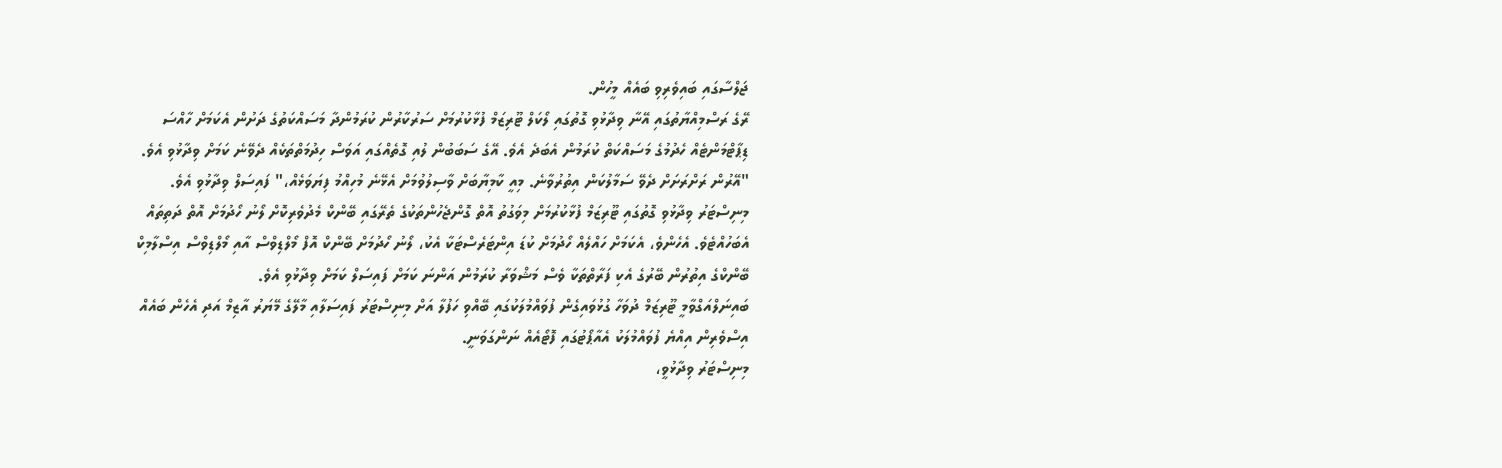ޖަލްސާގައި ބައިވެރިވި ބައެއް މީހުން.
ރޭގެ ރަސްމިއްޔާތުގައި އޭނާ ވިދާޅުވި ގޮތުގައި ލޯކަލް ޓޫރިޒަމް ފުޅާކުރުމަށް ސަރުކާރުން ކުރަމުންދާ މަސައްކަތުގެ ދަށުން އެކަމަށް ހާއްސަ ޑިޕާޓްމަންޓެއް ހެދުމުގެ މަސައްކަތް ކުރަމުން އެބަދެ އެވެ. އޭގެ ސަބަބުން ލުއި ގޮތެއްގައި އަވަސް ހިދުމަތްތަކެއް ދެވޭނެ ކަމަށް ވިދާޅުވި އެވެ.
"އޭރުން ރަށްރަށަށް ދެވޭ ސަމާލުކަން އިތުރުވާނެ. މިއީ ކާމިޔާބަށް ވާސިލުވުމަށް އެޅޭނެ މުހިއްމު ފިޔަވަޅެއް،" ފައިސަލް ވިދާޅުވި އެވެ.
މިނިސްޓަރު ވިދާޅުވި ގޮތުގައި ޓޫރިޒަމް ފުޅާކުރުމަށް މިވަގުތު އޮތް ގޮންޖެހުންތަކުގެ ތެރޭގައި ބޭންކް މެދުވެރިކޮށް ލޯނު ހޯދުމަށް އޮތް ދަތިތައް އެބަހުއްޓެވެ. އެހެންވެ، އެކަމަށް ހައްލެއް ހޯދުމަށް ކުޑަ އިންޓަރެސްޓަކާ އެކު، ލޯނު ހޯދުމަށް ބޭންކް އޮފް މޯލްޑިވްސް އާއި މޯލްޑިވްސް އިސްލާމިކް ބޭންކްގެ އިތުރުން ބޭރުގެ އެކި ފަރާތްތަކާ ވެސް މަޝްވަރާ ކުރަމުން އަންނަ ކަމަށް ފައިސަލް ކަމަށް ވިދާޅުވި އެވެ.
ބައިނަލްއަގްވާމީ ޓޫރިޒަމް ދުވަހާ ގުޅުވައިގެން ފުވައްމުލަކުގައި ބޭއްވި ހަފުލާ އަށް މިނިސްޓަރު ފައިސަލާއި މާލޭގެ މޭޔަރު އާޒިމް އަދި އެހެން ބައެއް އިސްވެރިން އިއްޔެ ފުވައްމުލަކު އެއާޕޯޓުގައި ފޮޓޯއެއް ނަންގަވަނީ.
މިނިސްޓަރު ވިދާޅުވީ،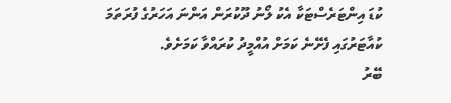ކުޑަ އިންޓަރެސްޓަކާ އެކު ލޯނު ދޫކުރަން އަންނަ އަހަރުގެ ފުރަތަމަ ކުއާޓަރުގައި ފެށޭނެ ކަމަށް އުއްމީދު ކުރައްވާ ކަމަށެވެ.
ބޭރު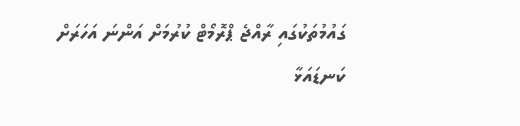ގައުމުތަކުގައި ރާއްޖެ ޕްރޮމޯޓް ކުރުމަށް އަންނަ އަހަރަށް ކަނޑައަޅާ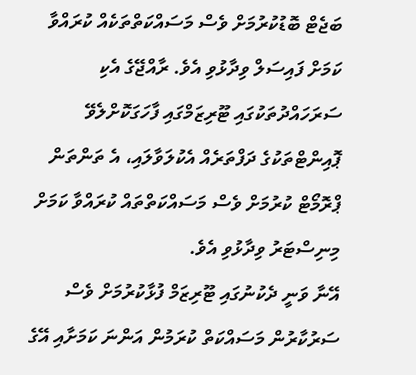ބަޖެޓް ބޮޑުކުރުމަށް ވެސް މަސައްކަތްތަކެއް ކުރައްވާ ކަމަށް ފައިސަލް ވިދާޅުވި އެވެ. ރާއްޖޭގެ އެކި ސަރަހައްދުތަކުގައި ޓޫރިޒަމްގައި ފާހަގަކޮށްލެވޭ ޕޮއިންޓްތަކުގެ ދަފްތަރެއް އެކުލަވާލައި، އެ ތަންތަން ޕްރޮމޯޓް ކުރުމަށް ވެސް މަސައްކަތްތައް ކުރައްވާ ކަމަށް މިނިސްޓަރު ވިދާޅުވި އެވެ.
އޭނާ ވަނީ ދެކުނުގައި ޓޫރިޒަމް ފުޅާކުރުމަށް ވެސް ސަރުކާރުން މަސައްކަތް ކުރަމުން އަންނަ ކަމަށާއި އޭގެ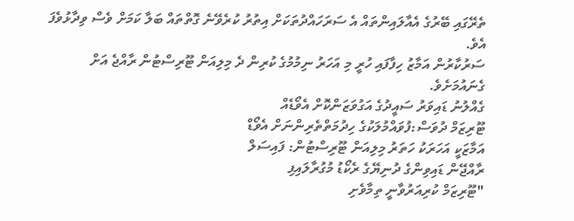ތެރޭގައި ބޭރުގެ އެއާލައިންތައް އެ ސަރަހައްދުތަކަށް އިތުރު ކުރެވޭނެ ގޮތްތައް ބަލާ ކަމަށް ވެސް ވިދާޅުވެފަ އެވެ.
ސަރުކާރުން އަމާޒު ހިފާފައި ހުރީ މި އަހަރު ނިމުމުގެ ކުރިން ދެ މިލިއަން ޓޫރިސްޓުން ރާއްޖެ އަށް ގެނައުމަށެވެ.
ގެއްލުނު ޑައިވަރު ސައީދުގެ އަގުވަޒަންކޮށް އެވޯޑެއް
ޓޫރިޒަމް ދުވަސް:ފުވައްމުލަކުގެ ހިދުމަތްތެރިންނަށް އެވޯޑް
އަމާޒަކީ އަހަރަކު ހަތަރު މިލިއަން ޓޫރިސްޓުން: ފައިސަލް
ރާއްޖޭން ޑައިވިންގެ ދުނިޔޭގެ ރެކޯޑު މުގުރާލައިފި
"ޓޫރިޒަމް ކުރިއަރުވާނީ ތިމާވެށި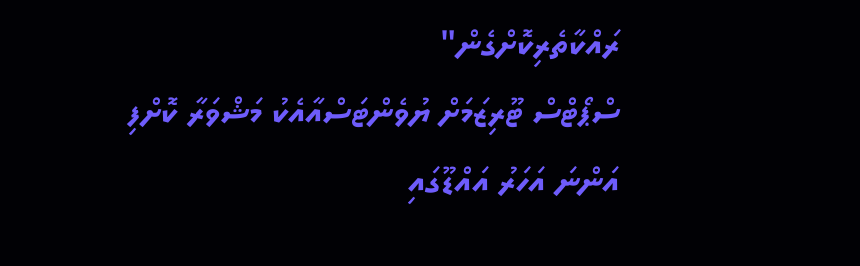ރައްކާތެރިކޮށްގެން"
ސްޕޯޓްސް ޓޫރިޒަމަށް ޔުވެންޓަސްއާއެކު މަޝްވަރާ ކޮށްފި
އަންނަ އަހަރު އައްޑޫގައި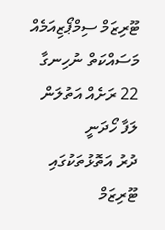ޓޫރިޒަމް ސިމްޕޯޒިއަމެއް
މަސައްކަތް ނުހިނގާ 22 ރަށެއް އަތުލަން ލަފާ ހޯދަނީ
ދުރު އަތޮޅުތަކުގައި ޓޫރިޒަމް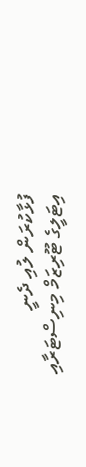ފުޅާކުރަން ލުއި ދެނީ
އިޓަލީގެ ޓޫރިޒަމް މިނިސްޓަރާއި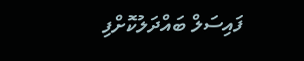ފައިސަލް ބައްދަލުކޮށްފި